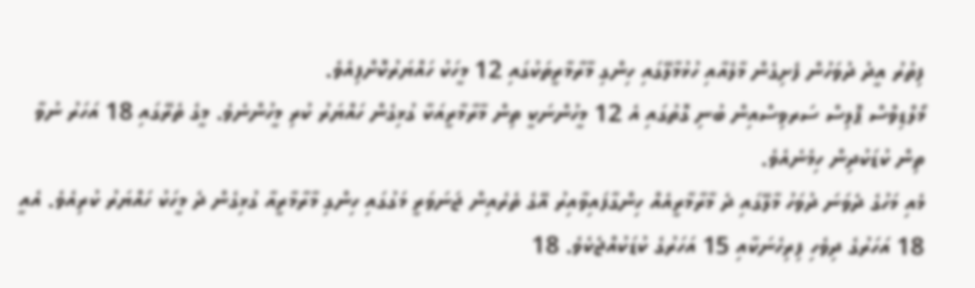ފިތުރު އީދު ދުވަހުން ފެށިގެން މާލެއާއި ހުޅުމާލޭގައި ހިންގި މާރާމާރީތަކުގައި 12 މީހަކު ހައްޔަރުކޮށްފިއެވެ.
މޯލްޑިވްސް ޕޮލިސް ސަރވިސްއިން ބުނި ގޮތުގައި އެ 12 މީހުންނަކީ ތިން މާރާމާރީއަކާ ގުޅިގެން ހައްޔަރު ކުރި މީހުންނެވެ. މީގެ ތެރޭގައި 18 އަހަރު ނުވާ ތިން ކުޑަކުދިން ހިމެނެއެވެ.
މެއި މަހުގެ ދެވަނަ ދުވަހު މާލޭގައި ދެ މާރާމާރީއެއް ހިންގާފައިވާއިރު އޭގެ ތެރެއިން ޖަނަވަރީ މަގުގައި ހިންގި މާރާމާރީއާ ގުޅިގެން ދެ މީހަކު ހައްޔަރު ކުރިއެވެ. އެއީ 18 އަހަރުގެ ދިވެހި ފިރިހެނަކާއި 15 އަހަރުގެ ކުޑަކުއްޖެކެވެ. 18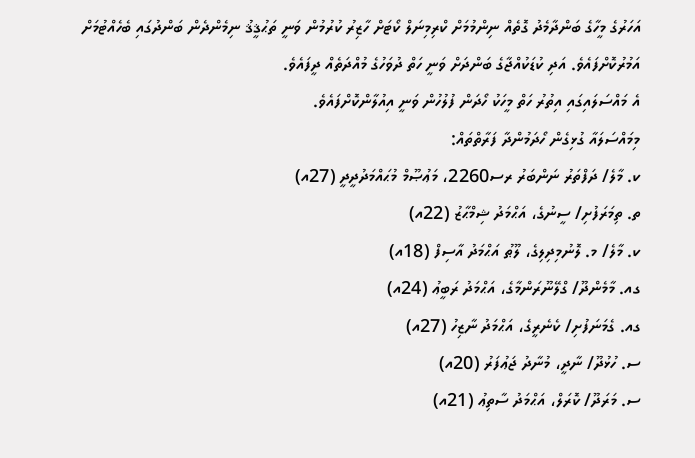އަހަރުގެ މީހާގެ ބަންދާމެދު ގޮތެއް ނިންމުމަށް ކްރިމިނަލް ކޯޓަށް ހާޒިރު ކުރުމުން ވަނީ ތަޙުޤީޤު ނިމެންދެން ބަންދުގައި ބެހެއްޓުމަށް އަމުރުކޮށްފައެވެ. އަދި ކުޑަކުއްޖާގެ ބަންދަށް ވަނީ ހަތް ދުވަހުގެ މުއްދަތެއް ދީފައެވެ.
އެ މައްސަލައިގައި އިތުރު ހަތް މީހަކު ހޯދަން ފުލުހުން ވަނީ އިއުލާންކޮށްފައެވެ.
މިމައްސަލައާ ގުޅިގެން ހޯދަމުންދާ ފަރާތްތައް:
ކ. މާލެ/ ދަފްތަރު ނަންބަރު ރސ2260، މަޢުޞޫމް މުޙައްމަދުދީދީ (27އ)
ތ. ތިމަރަފުށި/ ސީނުގެ، އަޙްމަދު ޝިމްޙާޒު (22އ)
ކ. މާލެ/ މ. ލޮނުމިދިލިގެ، ލޫޠު އަޙްމަދު އާސިފް (18އ)
ގއ. މާމެންދޫ/ ގްލޭނޫރަންމާގެ، އަޙްމަދު ރަބީޢު (24އ)
ގއ. ގެމަނަފުށި/ ކެނެރީގެ، އަޙްމަދު ނާޒިހު (27އ)
ސ. ހުޅުދޫ/ ނާދީ، މުނާދު ޖަޢުފަރު (20އ)
ސ. މަރަދޫ/ ކޮރަލް، އަޙްމަދު ސާތިޢު (21އ)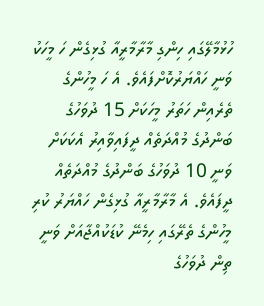ހުޅުމާލޭގައި ހިންގި މާރާމާރީއާ ގުޅިގެން ހަ މީހަކު ވަނީ ހައްޔަރުކޮށްފައެވެ. އެ ހަ މީހުންގެ ތެރެއިން ހަތަރު މީހަކަށް 15 ދުވަހުގެ ބަންދުގެ މުއްދަތެއް ދީފައިވާއިރު އެކަކަށް ވަނީ 10 ދުވަހުގެ ބަންދުގެ މުއްދަތެއް ދީފައެވެ. އެ މާރާމާރީއާ ގުޅިގެން ހައްޔަރު ކުރި މީހުންގެ ތެރޭގައި ހިމެނޭ ކުޑަކުއްޖާއަށް ވަނީ ތިން ދުވަހުގެ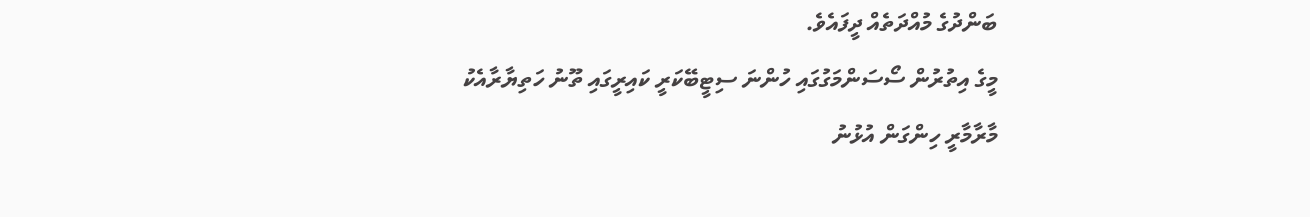ބަންދުގެ މުއްދަތެއް ދީފައެވެ.
މީގެ އިތުރުން ސޯސަންމަގުގައި ހުންނަ ސިޓީބޭކަރީ ކައިރީގައި ތޫނު ހަތިޔާރާއެކު މާރާމާރީ ހިންގަން އުޅުނު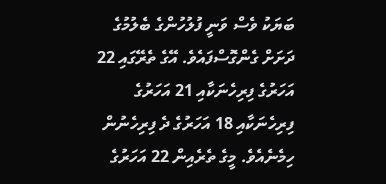ބަޔަކު ވެސް ވަނީ ފުލުހުންގެ ބެލުމުގެ ދަށަށް ގެންގޮސްފައެވެ. އޭގެ ތެރޭގައި 22 އަހަރުގެ ފިރިހެނަކާއި 21 އަހަރުގެ ފިރިހެނަކާއި 18 އަހަރުގެ ދެ ފިރިހެނުން ހިމެނެއެވެ. މީގެ ތެރެއިން 22 އަހަރުގެ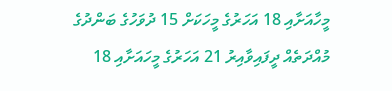މީހާއަށާއި 18 އަހަރުގެ މީހަކަށް 15 ދުވަހުގެ ބަންދުގެ މުއްދަތެއް ދީފައިވާއިރު 21 އަހަރުގެ މީހައަށާއި 18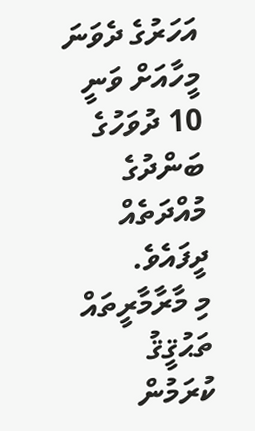އަހަރުގެ ދެވަނަ މީހާއަށް ވަނީ 10 ދުވަހުގެ ބަންދުގެ މުއްދަތެއް ދީފައެވެ.
މި މާރާމާރީތައް ތަޙުޤީޤު ކުރަމުން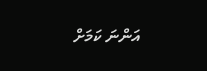އަންނަ ކަމަށް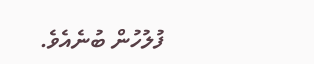ފުލުހުން ބުނެއެވެ.